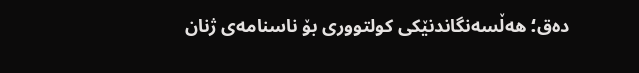دەق؛ هەڵسەنگاندنێکی کولتووری بۆ ناسنامەی ژنان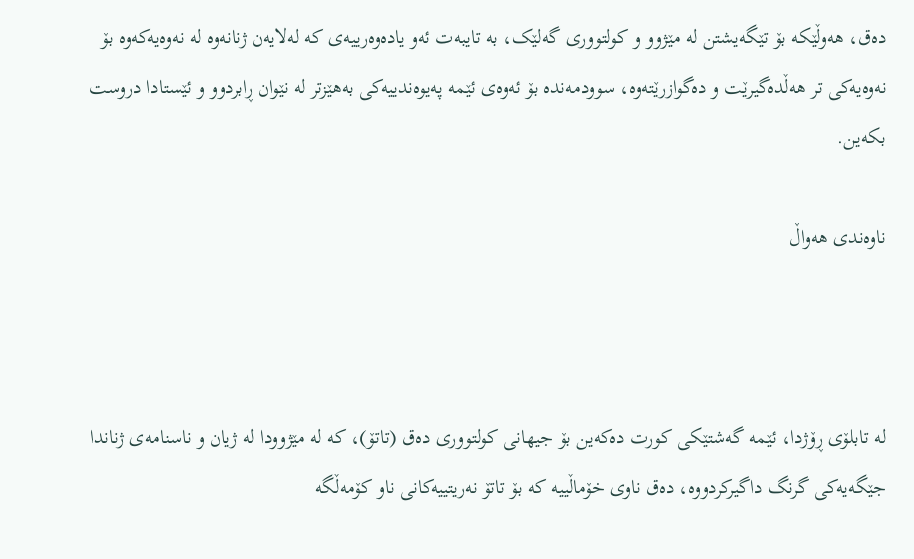دەق، هەوڵێکە بۆ تێگەیشتن لە مێژوو و کولتووری گەلێک، بە تایبەت ئەو یادەوەرییەی کە لەلایەن ژنانەوە لە نەوەیەکەوە بۆ نەوەیەکی تر هەڵدەگیرێت و دەگوازرێتەوە، سوودمەندە بۆ ئەوەی ئێمە پەیوەندییەکی بەهێزتر لە نێوان ڕابردوو و ئێستادا دروست بکەین.

ناوەندی هەواڵ



لە تابلۆی ڕۆژدا، ئێمە گەشتێکی کورت دەکەین بۆ جیهانی کولتووری دەق (تاتۆ)، کە لە مێژوودا لە ژیان و ناسنامەی ژناندا جێگەیەکی گرنگ داگیرکردووە، دەق ناوی خۆماڵییە کە بۆ تاتۆ نەریتییەکانی ناو کۆمەڵگە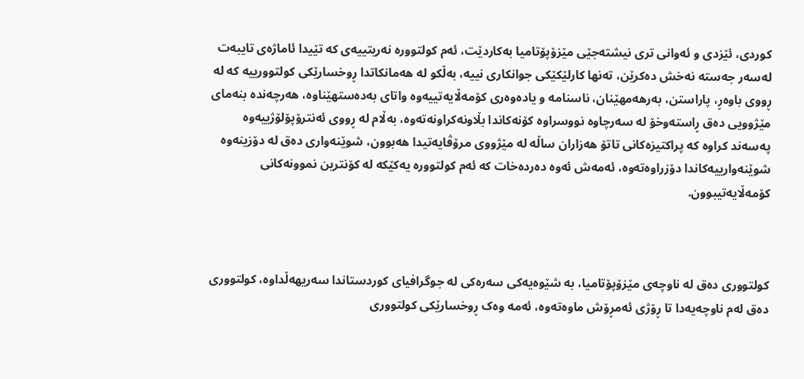کوردی، ئێزدی و ئەوانی تری نیشتەجێی مێزۆپۆتامیا بەکاردێت، ئەم کولتوورە نەریتییەی کە تێیدا ئاماژەی تایبەت لەسەر جەستە نەخش دەکرێن، تەنها کارلێکێکی جوانکاری نییە، بەڵکو لە هەمانکاتدا ڕوخسارێکی کولتوورییە کە لە ڕووی باوەڕ، پاراستن، بەرهەمهێنان، ناسنامە و یادەوەری کۆمەڵایەتییەوە واتای بەدەستهێناوە، هەرچەندە بنەمای مێژوویی دەق ڕاستەوخۆ لە سەرچاوە نووسراوە کۆنەکاندا بڵاونەکراونەتەوە، بەڵام لە ڕووی ئەنترۆپۆلۆژییەوە پەسەند کراوە کە پراکتیزەکانی تاتۆ هەزاران ساڵە لە مێژووی مرۆڤایەتیدا هەبوون، شوێنەواری دەق لە دۆزینەوە شوێنەوارییەکاندا دۆزراوەتەوە، ئەمەش ئەوە دەردەخات کە ئەم کولتوورە یەکێکە لە کۆنترین نموونەکانی کۆمەڵایەتیبوون.



کولتووری دەق لە ناوچەی مێزۆپۆتامیا، بە شێوەیەکی سەرەکی لە جوگرافیای کوردستاندا سەریهەڵداوە، کولتووری دەق لەم ناوچەیەدا تا ڕۆژی ئەمڕۆش ماوەتەوە، ئەمە وەک ڕوخسارێکی کولتووری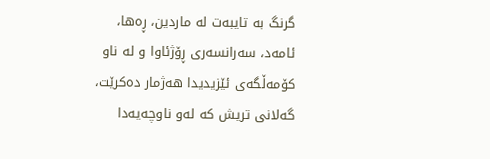گرنگ بە تایبەت لە ماردین، ڕەها، ئامەد، سەرانسەری ڕۆژئاوا و لە ناو کۆمەڵگەی ئێزیدیدا هەژمار دەکرێت، گەلانی تریش کە لەو ناوچەیەدا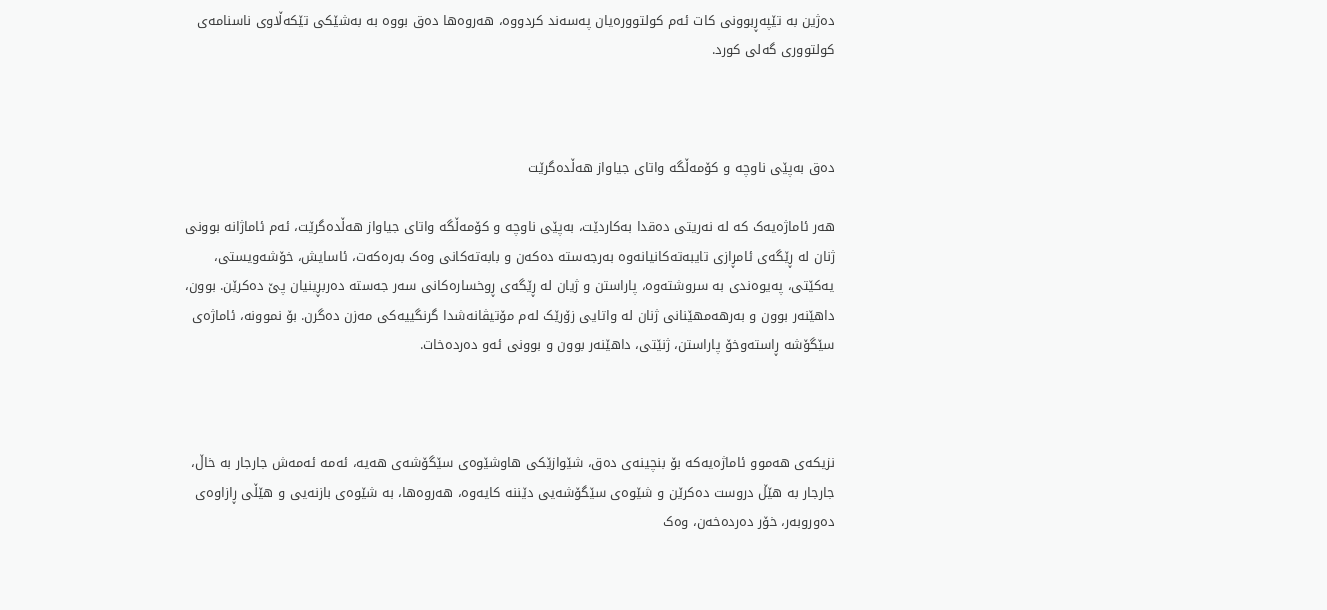دەژین بە تێپەڕبوونی كات ئەم کولتوورەیان پەسەند کردووە، هەروەها دەق بووە بە بەشێکی تێکەڵاوی ناسنامەی کولتووری گەلی کورد.



دەق بەپێی ناوچە و کۆمەڵگە واتای جیاواز هەڵدەگرێت

هەر ئاماژەیەک کە لە نەریتی دەقدا بەکاردێت، بەپێی ناوچە و کۆمەڵگە واتای جیاواز هەڵدەگرێت، ئەم ئاماژانە بوونی ژنان لە ڕێگەی ئامڕازی تایبەتەکانیانەوە بەرجەستە دەکەن و بابەتەکانی وەک بەرەکەت، ئاسایش، خۆشەویستی، یەکێتی، پەیوەندی بە سروشتەوە، پاراستن و ژیان لە ڕێگەی ڕوخسارەکانی سەر جەستە دەربڕینیان پێ دەکرێن. بوون، داهێنەر بوون و بەرهەمهێنانی ژنان لە واتایی زۆرێک لەم مۆتیڤانەشدا گرنگییەکی مەزن دەگرن. بۆ نموونە، ئاماژەی سێگۆشە ڕاستەوخۆ پاراستن، ژنێتی، داهێنەر بوون و بوونی ئەو دەردەخات.



نزیکەی هەموو ئاماژەیەکە بۆ بنچینەی دەق، شێوازێکی هاوشێوەی سێگۆشەی هەیە، ئەمە ئەمەش جارجار بە خاڵ، جارجار بە هێڵ دروست دەکرێن و شێوەی سێگۆشەیی دێننە کایەوە، هەروەها، بە شێوەی بازنەیی و هێڵی ڕازاوەی دەوروبەر، خۆر دەردەخەن، وەک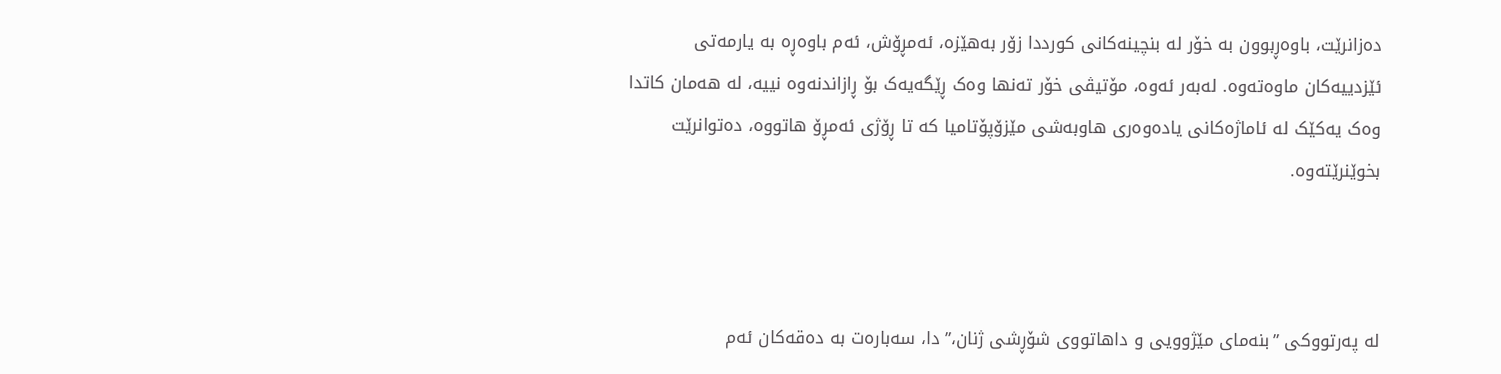دەزانرێت، باوەڕبوون بە خۆر لە بنچینەکانی کورددا زۆر بەهێزە، ئەمڕۆش، ئەم باوەڕە بە یارمەتی ئێزدییەکان ماوەتەوە. لەبەر ئەوە، مۆتیڤی خۆر تەنها وەک ڕێگەیەک بۆ ڕازاندنەوە نییە، لە هەمان کاتدا وەک یەکێک لە ئاماژەکانی یادەوەری هاوبەشی مێزۆپۆتامیا کە تا ڕۆژی ئەمڕۆ هاتووە، دەتوانرێت بخوێنرێتەوە.



لە پەرتووکی ”بنەمای مێژوویی و داهاتووی شۆڕشی ژنان،” دا، سەبارەت بە دەقەکان ئەم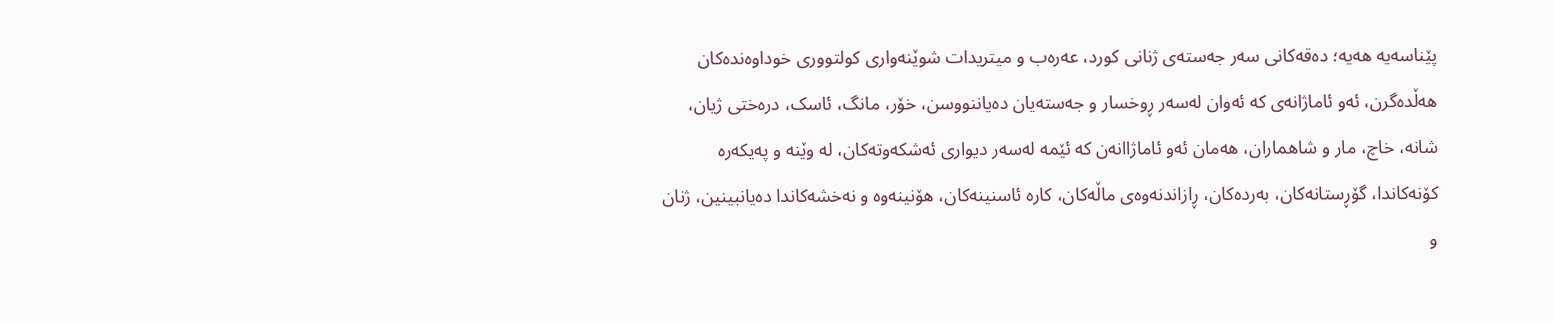پێناسەیە هەیە؛ دەقەکانی سەر جەستەی ژنانی کورد، عەرەب و میتریدات شوێنەواری کولتووری خوداوەندەکان هەڵدەگرن، ئەو ئاماژانەی کە ئەوان لەسەر ڕوخسار و جەستەیان دەیاننووسن، خۆر، مانگ، ئاسک، درەختی ژیان، شانە، خاچ، مار و شاهماران، هەمان ئەو ئاماژاانەن کە ئێمە لەسەر دیواری ئەشکەوتەکان، لە وێنە و پەیکەرە کۆنەکاندا، گۆڕستانەکان، بەردەکان، ڕازاندنەوەی ماڵەکان، کارە ئاسنینەکان، هۆنینەوە و نەخشەکاندا دەیانبینین، ژنان و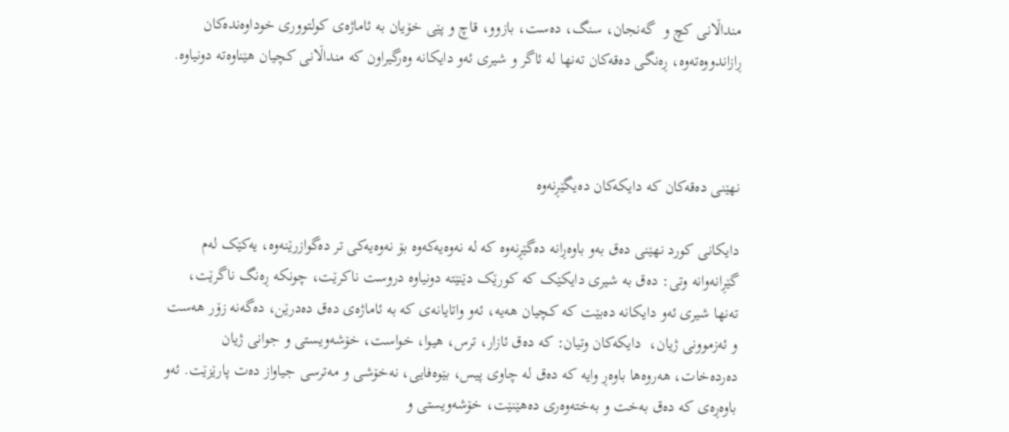منداڵانی کچ و  گەنجان، سنگ، دەست، بازوو، قاچ و پێی خۆیان بە ئاماژەی کولتووری خوداوەندەکان ڕازاندووەتەوە، ڕەنگی دەقەکان تەنها لە ئاگر و شیری ئەو دایکانە وەرگیراون کە منداڵانی کچیان هێناوەتە دونیاوە.



نهێنی دەقەکان کە دایکەکان دەیگێڕنەوە

دایکانی کورد نهێنی دەق بەو باوەڕانە دەگێڕنەوە کە لە نەوەیەکەوە بۆ نەوەیەکی تر دەگوازرێنەوە، یەکێک لەم گێڕانەوانە وتی: دەق بە شیری دایکێک کە کورێک دێنێتە دونیاوە دروست ناکرێت، چونکە ڕەنگ ناگرێت، تەنها شیری ئەو دایکانە دەبێت کە کچیان هەیە، ئەو واتایانەی کە بە ئاماژەی دەق دەدرێن، دەگەنە زۆر هەست و ئەزموونی ژیان،  دایکەکان وتیان: کە دەق ئازار، ترس، هیوا، خواست، خۆشەویستی و جوانی ژیان دەردەخات، هەروەها باوەڕ وایە کە دەق لە چاوی پیس، بێوەفایی، نەخۆشی و مەترسی جیاواز دەت پارێزێت. ئەو باوەڕەی کە دەق بەخت و بەختەوەری دەهێنێت، خۆشەویستی و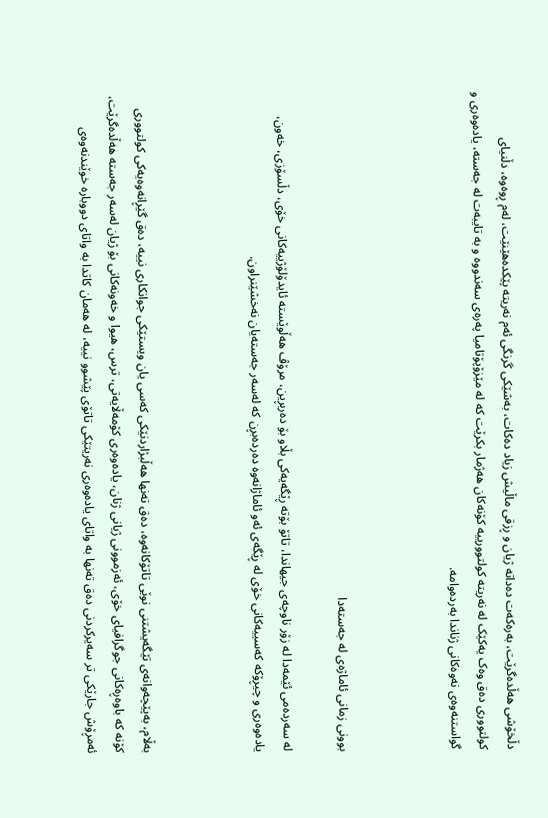دڵخۆشی هەڵدەگرێت، بەرەکەت دەداتە ژیان و ڕزقی ماڵیش زیاد دەکات، بەشێکی گرنگی ئەم نەریتە پێکدەهێنێت، لەم ڕوەوە، دڵنیای کولتووری دەق وەک یەکێک لە نەریتە کولتوورییە کۆنەکان هەژمار بکرێت کە لە مێزۆپۆتامیا پەرەی سەندووە و بە تایبەت لە جەستە، یادەوەری و گواستنەوەی نەوەکانی ژناندا بەردەوامە.



بوونی زمانی ئاماژەی لە جەستەدا

لە سەردەمی ئێمەدا لە زۆر ناوچەی جیهاندا، تاتۆ بۆتە ڕێگەیەکی بڵاو بۆ دەربڕین، مرۆڤ هەڵوێستە ئایدۆلۆژییەکانی خۆی، دڵسۆزی، خەون، یادەوەری و چیڕۆکە کەسییەکانی خۆی لە ڕێگەی ئەو ئاماژانەوە دەردەبڕن کە لەسەر جەستەیان نەخشێنراون.



بەڵام، بەپێچەوانەی تێگەیشتنی نوێی تاتۆکانەوە، دەق تەنها هەڵبژاردنێکی کەسی یان ویستێکی جوانکاری نییە، دەق گێڕانەوەیەکی کولتووری کۆنە کە باوەڕەکانی جوگرافیای خۆی، ئەزموونی ژیانی ژنان، یادەوەری کۆمەڵایەتی، ترس، هیوا و خەونەکانی بۆ ژیان لەسەر جەستە هەڵدەگرێت، ئەمڕۆش جارێکی تر سەیرکردنی دەق تەنها بە واتای یادەوەری نەریتێکی تاتۆی پێشوو نییە، لە هەمان کاتدا بە واتای دووبارە خوێندنەوەی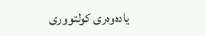یادەوەری کولتووری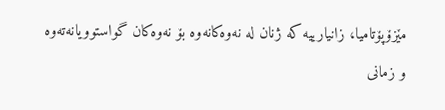مێزۆپۆتامیا، زانیارییە کە ژنان لە نەوەکانەوە بۆ نەوەکان گواستوویانەتەوە و زمانی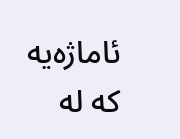ئاماژەیە کە لە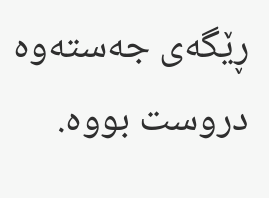ڕێگەی جەستەوە دروست بووە.